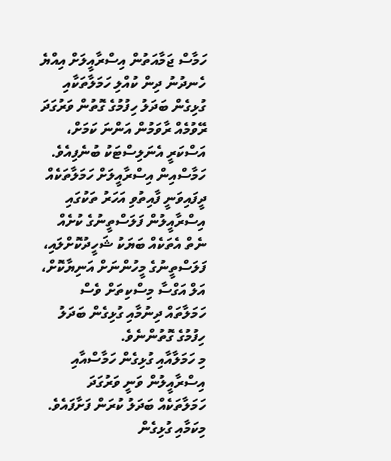ހަމާސް ޖަމާއަތުން އިސްރާއީލަށް އިއްޔެ ހެނދުނު ދިން ކުއްލި ހަމަލާތަކާއި ގުޅިގެން ބަދަލު ހިފުމުގެ ގޮތުން ވަރުގަދަ ރޭވުމެއް ރާވަމުން އަންނަ ކަމަށް، އަސްކަރީ އެނަލިސްޓަކު ބުނެފިއެވެ.
ހަމާސްއިން އިސްރާއީލަށް ހަމަލާތަކެއް ދީފައިވަނީ ފާއިތުވި އަހަރު ތަކުގައި އިސްރާއީލުން ފަލަސްތީނުގެ ކުށެއް ނެތް އެތަކެއް ބަޔަކު ޝަހީދުކޮށްލައި، ފަލަސްތީނުގެ މީހުންނަށް އަނިޔާކޮށް، އަލް އަގްސާ މިސްކިތަށް ވެސް ހަމަލާތައް ދިނުމާއި ގުޅިގެން ބަދަލު ހިފުމުގެ ގޮތުންނެވެ.
މި ހަމަލާއާއި ގުޅިގެން ހަމާސްއާއި އިސްރާއީލުން ވަނީ ވަރުގަދަ ހަމަލާތަކެއް ބަދަލު ކުރަން ފަށާފައެވެ.
މިކަމާއި ގުޅިގެން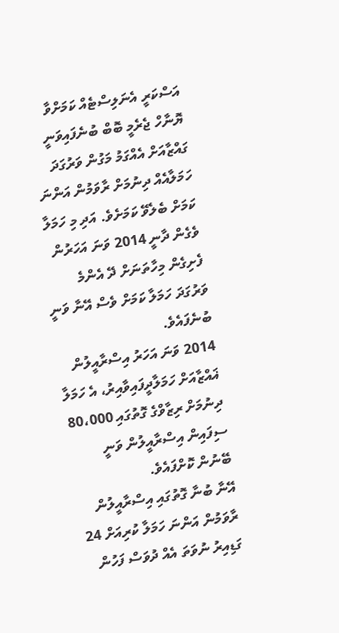އަސްކަރީ އެނަލިސްޓެއް ކަމަށްވާ ޔޮނާހް ޖެރެމީ ބޮބް ބުނެފައިވަނީ ގައްޒާއަށް އެއްގަމު މަގުން ވަރުގަދަ ހަމަލާއެއް ދިނުމަށް ރާވަމުން އަންނަ ކަމަށް ބެލެވޭ ކަމަށެވެ. އަދި މި ހަމަލާ ވެގެން ދާނީ 2014 ވަނަ އަހަރުން ފެށިގެން މިހާތަނަށް ދޭ އެންމެ ވަރުގަދަ ހަމަލާ ކަމަށް ވެސް އޭނާ ވަނީ ބުނެފައެވެ.
2014 ވަނަ އަހަރު އިސްރާއީލުން ޣައްޒާއަށް ހަމަލާދީފައިވާއިރު، އެ ހަމަލާ ދިނުމަށް ރިޒާވްގެ ގޮތުގައި 80،000 ސިފައިން އިސްރާއީލުން ވަނީ ބޭނުން ކޮށްފައެވެ.
އޭނާ ބުނާ ގޮތުގައި އިސްރާއީލުން ރާވަމުން އަންނަ ހަމަލާ ކުރިއަށް 24 ގަޑިއިރު ނުވަތަ އެއް ދުވަސް ފަހުން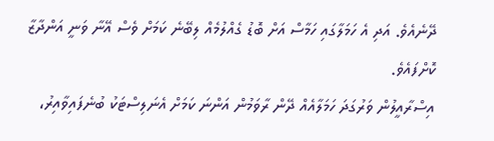ދޭނެއެވެ. އަދި އެ ހަމަލާގައި ހަމާސް އަށް ބޮޑު ގެއްލުމެއް ލިބޭނެ ކަމަށް ވެސް އޭނާ ވަނީ އަންދާޒާ ކޮށްފައެވެ.
އިސްރާއީލުން ވަރުގަދަ ހަމަލާއެއް ދޭން ރާވަމުން އަންނަ ކަމަށް އެނަލިސްޓަކު ބުނެފައިވާއިރު،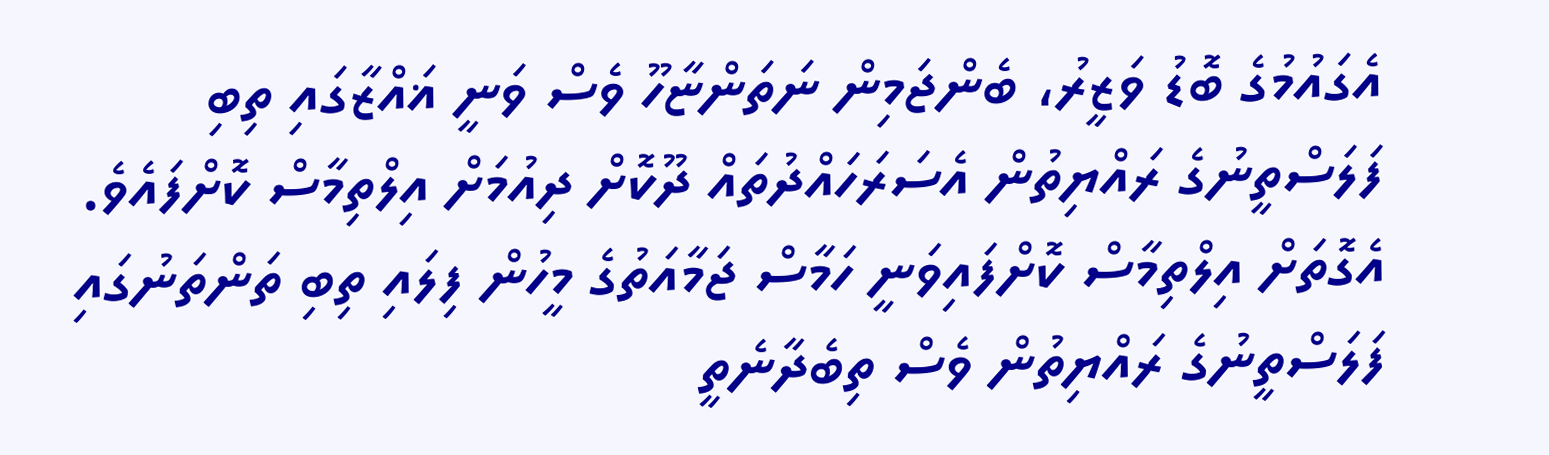އެގައުމުގެ ބޮޑު ވަޒީރު، ބެންޖަމިން ނަތަންޏާހޫ ވެސް ވަނީ ޣައްޒާގައި ތިބި ފަލަސްތީނުގެ ރައްޔިތުން އެސަރަހައްދުތައް ދޫކޮށް ދިއުމަށް އިލްތިމާސް ކޮށްފައެވެ. އެގޮތަށް އިލްތިމާސް ކޮށްފައިވަނީ ހަމާސް ޖަމާއަތުގެ މީހުން ފިލައި ތިބި ތަންތަނުގައި ފަލަސްތީނުގެ ރައްޔިތުން ވެސް ތިބެދާނެތީ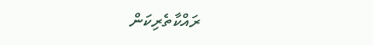ރައްކާތެރިކަން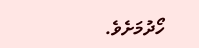ހޯދުމަށެވެ.